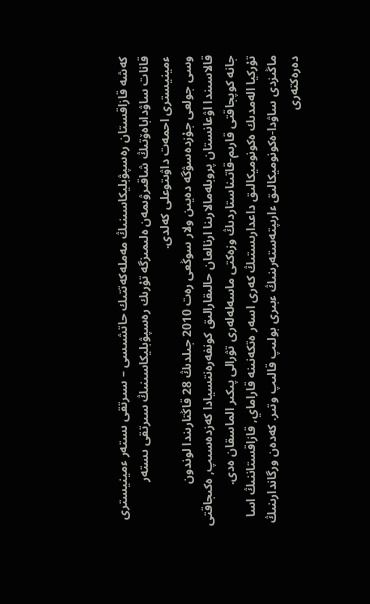كەشە قازاقستان رەسپۋبليكاسىنىڭ مەملەكەتتىك حاتشىسى – سىرتقى ىستەر ءمينيسترى قانات ساۋداباەۆتىڭ شاقىرۋىمەن ەلىمىزگە تۇرىك رەسپۋبليكاسىنىڭ سىرتقى ىستەر ءمينيسترى احمەت داۋىتوعلى كەلدى.
وسى جولعى جۇزدەسۋگە دەيىن ولار سوڭعى رەت 2010 جىلدىڭ 28 قاڭتارىندا لوندون قالاسىندا اۋعانستان پروبلەمالارىنا ارنالعان حالىقارالىق كونفەرەنتسيادا كەزدەسىپ, ەكىجاقتى جانە كوپجاقتى قارىم-قاتىناستاردىڭ وزەكتى ماسەلەلەرى تۋرالى پىكىر الماسقان ەدى.
تۇركيا الەمدىك ەكونوميكالىق داعدارىستىڭ كەرى اسەر ەتكەنىنە قاراماي, قازاقستاننىڭ اسا ماڭىزدى ساۋدا-ەكونوميكالىق ءارىپتەستەرىنىڭ ءبىرى بولىپ قالىپ وتىر. كەدەن ورگاندارىنىڭ دەرەكتەرى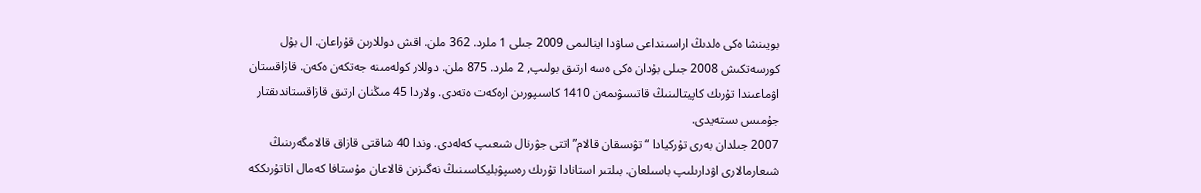بويىنشا ەكى ەلدىڭ اراسىنداعى ساۋدا اينالىمى 2009 جىلى 1 ملرد. 362 ملن. اقش دوللارىن قۇراعان. ال بۇل كورسەتكىش 2008 جىلى بۇدان ەكى ەسە ارتىق بولىپ, 2 ملرد. 875 ملن. دوللار كولەمىنە جەتكەن ەكەن. قازاقستان اۋماعىندا تۇرىك كاپيتالىنىڭ قاتىسۋىمەن 1410 كاسىپورىن ارەكەت ەتەدى. ولاردا 45 مىڭنان ارتىق قازاقستاندىقتار جۇمىس ىستەيدى.
2007 جىلدان بەرى تۇركيادا “تۋىسقان قالام” اتتى جۋرنال شىعىپ كەلەدى. وندا 40 شاقتى قازاق قالامگەرىنىڭ شىعارمالارى اۋدارىلىپ باسىلعان. بىلتىر استانادا تۇرىك رەسپۋبليكاسىنىڭ نەگىزىن قالاعان مۇستافا كەمال اتاتۇرىككە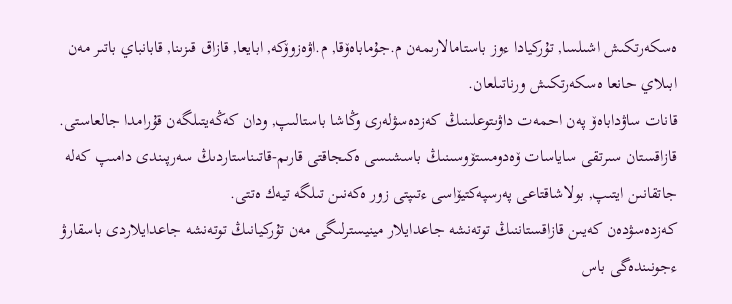ەسكەرتكىش اشىلسا, تۇركيادا ءوز باستامالارىمەن م.جۇماباەۆقا, م.اۋەزوۆكە, ابايعا, قازاق قىزىنا, قابانباي باتىر مەن ابىلاي حانعا ەسكەرتكىش ورناتىلعان.
قانات ساۋداباەۆ پەن احمەت داۋىتوعلىنىڭ كەزدەسۋلەرى وڭاشا باستالىپ, ودان كەڭەيتىلگەن قۇرامدا جالعاستى. قازاقستان سىرتقى ساياسات ۆەدومستۆوسىنىڭ باسشىسى ەكىجاقتى قارىم-قاتىناستاردىڭ سەرپىندى دامىپ كەلە جاتقانىن ايتىپ, بولاشاقتاعى پەرسپەكتيۆاسى ءتىپتى زور ەكەنىن تىلگە تيەك ەتتى.
كەزدەسۋدەن كەيىن قازاقستاننىڭ توتەنشە جاعدايلار مينيسترلىگى مەن تۇركيانىڭ توتەنشە جاعدايلاردى باسقارۋ ءجونىندەگى باس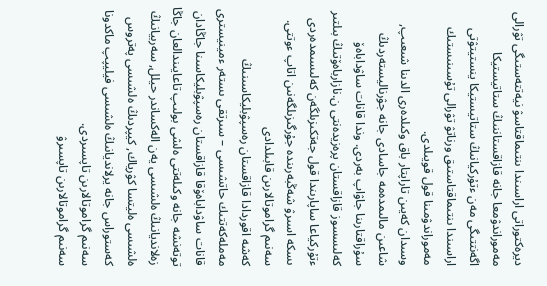ديرەكتوراتى اراسىندا ىنتىماقتاسۋ نيەتتەستىگى تۋرالى مەموراندۋمعا جانە قازاقستاننىڭ ستاتيستيكا اگەنتتىگى مەن ءتۇركيانىڭ ستاتيستيكا ينستيتۋتى اراسىندا ىنتىماقتاستىق ورناتۋ تۋرالى تۇسىنىستىك مەموراندۋمىنا قول قويىلدى.
وسىدان كەيىن تاراپتار باق وكىلدەرى الدىنا شىعىپ, شاعىن مالىمدەمە جاسادى جانە جۋرناليستەردىڭ سۇراقتارىنا جاۋاپ بەردى. وندا قانات ساۋداباەۆ كەلىسسوز قازاقستان پرەزيدەنتى ن.نازارباەۆتىڭ بىلتىر ءتۇركياعا ساپارىندا قول جەتكىزىلگەن كەلىسىمدەردى ىسكە اسىرۋ شەڭبەرىندە جۇرگىزىلگەنىن اتاپ ءوتتى.
سەنىم گراموتالارىن قابىلدادى
كەشە اقوردادا قازاقستان رەسپۋبليكاسىنىڭ مەملەكەتتىك حاتشىسى – سىرتقى ىستەر ءمينيسترى قانات ساۋداباەۆقا قازاقستان رەسپۋبليكاسىنا جاڭادان توتەنشە جانە وكىلەتتى ەلشى بولىپ تاعايىندالعان جاڭا زەلانديانىڭ ەلشىسى يەن الەكساندر حيلل, سەربيانىڭ ەلشىسى ەليتسا كۋرياك, كيپردىڭ ەلشىسى پەتروس كەستوراس جانە يرلانديانىڭ ەلشىسى فيليپپ ماكدونا سەنىم گراموتالارىن تاپسىردى.
سەنىم گراموتالارىن تاپسىرۋ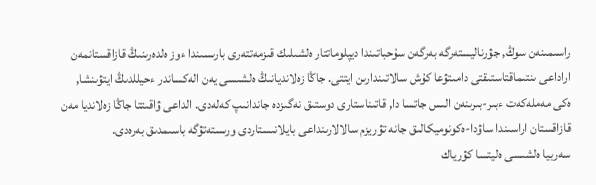راسىمىنەن سوڭ, جۋرناليستەرگە بەرگەن سۇحباتىندا ديپلوماتتار ەلشىلىك قىزمەتتەرى بارىسىندا ءوز ەلدەرىنىڭ قازاقستانمەن اراداعى ىنتىماقتاستىقتى دامىتۋعا كۇش سالاتىندارىن ايتتى. جاڭا زەلانديانىڭ ەلشىسى يەن الەكساندر ءحيللدىڭ ايتۋىنشا, ەكى مەملەكەت ءبىر-بىرىنەن الىس جاتسا دا, قاتىناستارى دوستىق نەگىزدە جاندانىپ كەلەدى. الداعى ۋاقىتتا جاڭا زەلانديا مەن قازاقستان اراسىندا ساۋدا-ەكونوميكالىق جانە تۋريزم سالالارىنداعى بايلانىستاردى ورىستەتۋگە باسىمدىق بەرەدى.
سەربيا ەلشىسى ەليتسا كۋرياك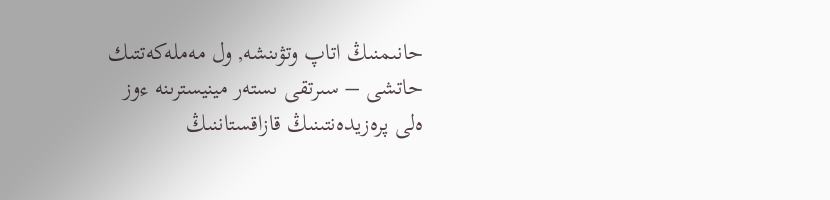حانىمنىڭ اتاپ وتۋىنشە, ول مەملەكەتتىك حاتشى – سىرتقى ىستەر مينيسترىنە ءوز ەلى پرەزيدەنتىنىڭ قازاقستاننىڭ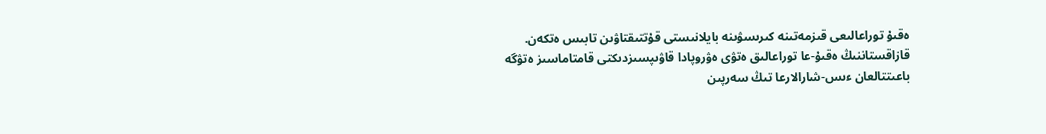ەقىۇ توراعالىعى قىزمەتىنە كىرىسۋىنە بايلانىستى قۇتتىقتاۋىن تابىس ەتكەن. قازاقستاننىڭ ەقىۇ-عا توراعالىق ەتۋى ەۋروپادا قاۋىپسىزدىكتى قامتاماسىز ەتۋگە باعىتتالعان ءىس-شارالارعا تىڭ سەرپىن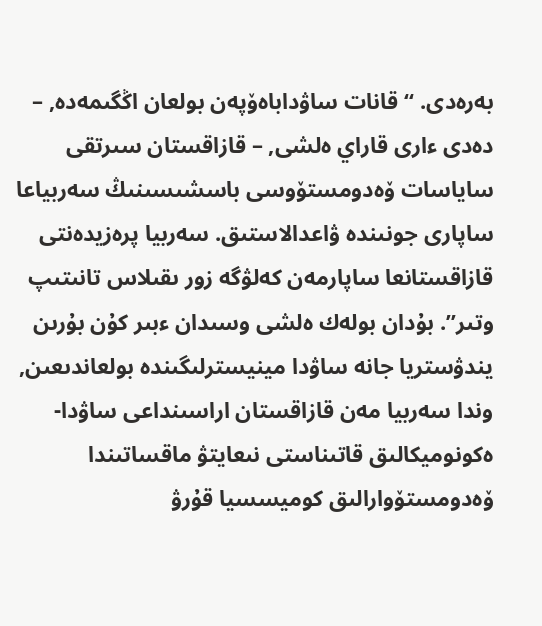بەرەدى. “قانات ساۋداباەۆپەن بولعان اڭگىمەدە, – دەدى ءارى قاراي ەلشى, – قازاقستان سىرتقى ساياسات ۆەدومستۆوسى باسشىسىنىڭ سەربياعا ساپارى جونىندە ۋاعدالاستىق. سەربيا پرەزيدەنتى قازاقستانعا ساپارمەن كەلۋگە زور ىقىلاس تانىتىپ وتىر”. بۇدان بولەك ەلشى وسىدان ءبىر كۇن بۇرىن يندۋستريا جانە ساۋدا مينيسترلىگىندە بولعاندىعىن, وندا سەربيا مەن قازاقستان اراسىنداعى ساۋدا-ەكونوميكالىق قاتىناستى نىعايتۋ ماقساتىندا ۆەدومستۆوارالىق كوميسسيا قۇرۋ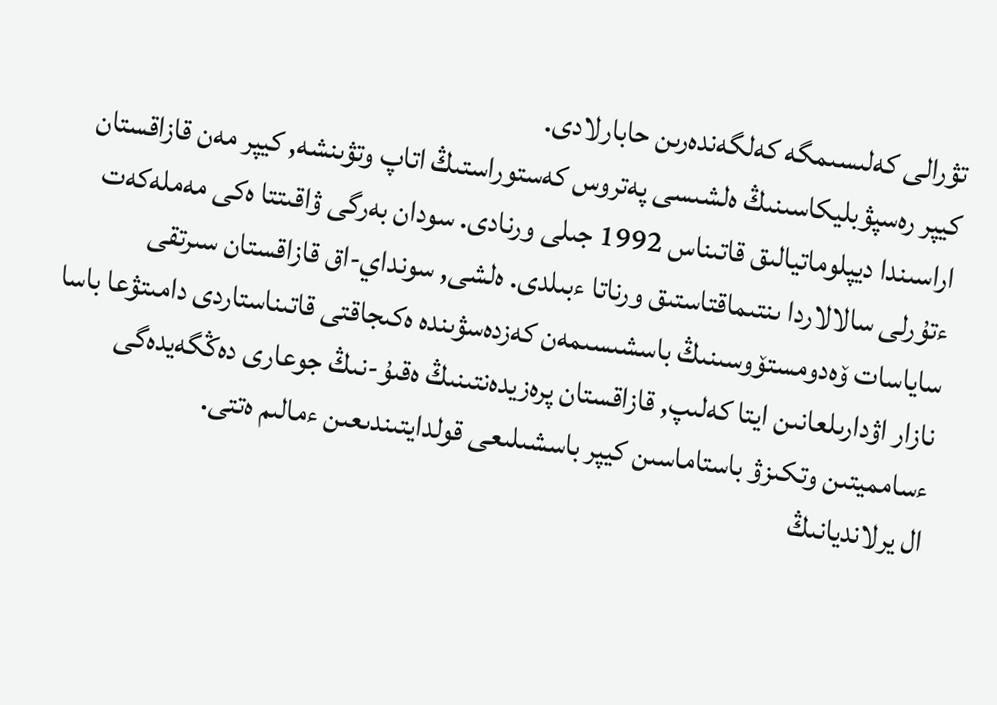تۋرالى كەلىسىمگە كەلگەندەرىن حابارلادى.
كيپر رەسپۋبليكاسىنىڭ ەلشىسى پەتروس كەستوراستىڭ اتاپ وتۋىنشە, كيپر مەن قازاقستان اراسىندا ديپلوماتيالىق قاتىناس 1992 جىلى ورنادى. سودان بەرگى ۋاقىتتا ەكى مەملەكەت ءتۇرلى سالالاردا ىنتىماقتاستىق ورناتا ءبىلدى. ەلشى, سونداي-اق قازاقستان سىرتقى ساياسات ۆەدومستۆوسىنىڭ باسشىسىمەن كەزدەسۋىندە ەكىجاقتى قاتىناستاردى دامىتۋعا باسا نازار اۋدارىلعانىن ايتا كەلىپ, قازاقستان پرەزيدەنتىنىڭ ەقىۇ-نىڭ جوعارى دەڭگەيدەگى ءسامميتىن وتكىزۋ باستاماسىن كيپر باسشىلىعى قولدايتىندىعىن ءمالىم ەتتى.
ال يرلانديانىڭ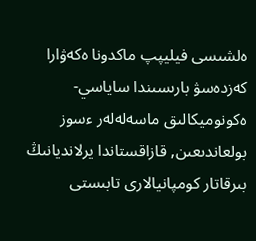ەلشىسى فيليپپ ماكدونا ەكەۋارا كەزدەسۋ بارىسىندا ساياسي-ەكونوميكالىق ماسەلەلەر ءسوز بولعاندىعىن, قازاقستاندا يرلانديانىڭ بىرقاتار كومپانيالارى تابىستى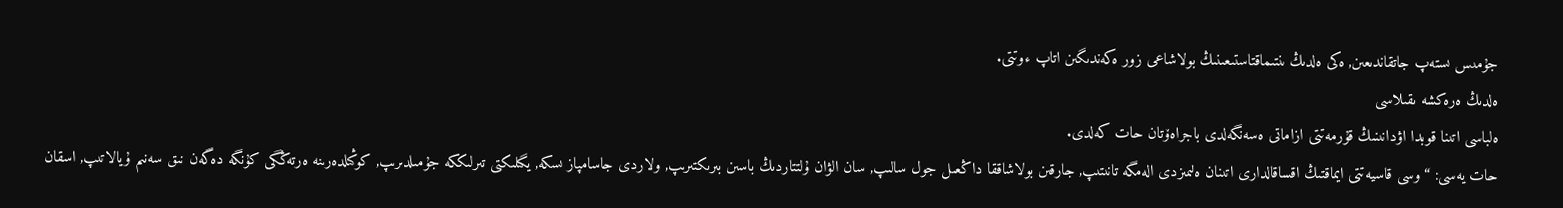جۇمىس ىستەپ جاتقاندىعىن, ەكى ەلدىڭ ىنتىماقتاستىعىنىڭ بولاشاعى زور ەكەندىگىن اتاپ ءوتتى.
ەلدىڭ ەرەكشە ىقىلاسى
ەلباسى اتىنا قوبدا اۋدانىنىڭ قۇرمەتتى ازاماتى ەسەنگەلدى باجراەۆتان حات كەلدى.
حات يەسى: “وسى قاسيەتتى ايماقتىڭ اقساقالدارى اتىنان ەلىمىزدى الەمگە تانىتىپ, جارقىن بولاشاققا داڭعىل جول سالىپ, سان الۋان ۇلتتاردىڭ باسىن بىرىكتىرىپ, ولاردى جاسامپاز ىسكە, يگىلىكتى تىرلىككە جۇمىلدىرىپ, كوڭىلدەرىنە ەرتەڭگى كۇنگە دەگەن نىق سەنىم ۇيالاتىپ, اسقان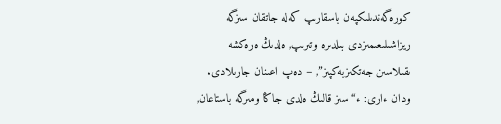كورەگەندىلىكپەن باسقارىپ كەلە جاتقان سىزگە ريزاشىلىعىمىزدى بىلدىرە وتىرىپ, ەلدىڭ ەرەكشە ىقىلاسىن جەتكىزبەكپىز”, – دەپ اعىنان جارىلادى.
ودان ءارى: ء“سىز قالىڭ ەلدى جاڭا ومىرگە باستاعان,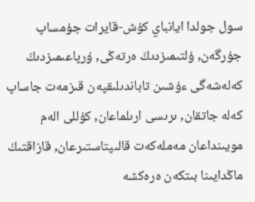سول جولدا ايانباي كۇش-قايرات جۇمساپ جۇرگەن, ۇلتىمىزدىڭ ەرتەڭى, ۇرپاعىمىزدىڭ كەلەشەگى ءۇشىن تاباندىلىقپەن قىزمەت جاساپ كەلە جاتقان, ىرىسى ارىلماعان, كۇللى الەم مويىنداعان مەملەكەت قالىپتاستىرعان, قازاقتىڭ ماڭدايىنا بىتكەن ەرەكشە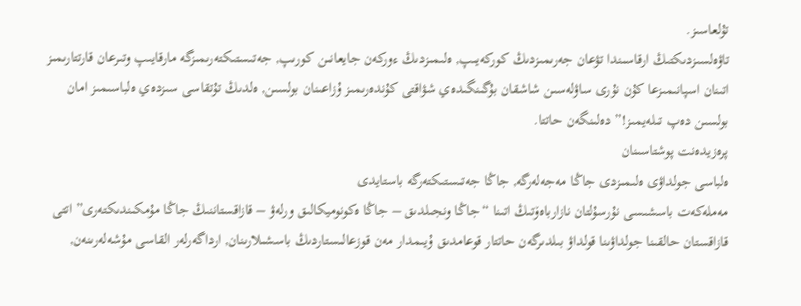تۇلعاسىز.
تاۋەلسىزدىكتىڭ ارقاسىندا تۋعان جەرىمىزدىڭ كوركەيىپ, ەلىمىزدىڭ ءوركەن جايعانىن كورىپ, جەتىستىكتەرىمىزگە مارقايىپ وتىرعان قارتتارىمىز اتىنان اسپانىمىزعا كۇن نۇرى ساۋلەسىن شاشقان بۇگىنگىدەي شۋاقتى كۇندەرىمىز ۇزاعىنان بولسىن, ەلدىڭ تۇتقاسى سىزدەي ەلباسىمىز امان بولسىن دەپ تىلەيمىز!” دەلىنگەن حاتتا.
پرەزيدەنت پوشتاسىنان
ەلباسى جولداۋى ەلىمىزدى جاڭا مەجەلەرگە, جاڭا جەتىستىكتەرگە باستايدى
مەملەكەت باسشىسى نۇرسۇلتان نازارباەۆتىڭ اتىنا “جاڭا ونجىلدىق – جاڭا ەكونوميكالىق ورلەۋ – قازاقستاننىڭ جاڭا مۇمكىندىكتەرى” اتتى قازاقستان حالقىنا جولداۋىنا قولداۋ بىلدىرگەن حاتتار قوعامدىق ۇيىمدار مەن قوزعالىستاردىڭ باسشىلارىنان, ارداگەرلەر القاسى مۇشەلەرىنەن,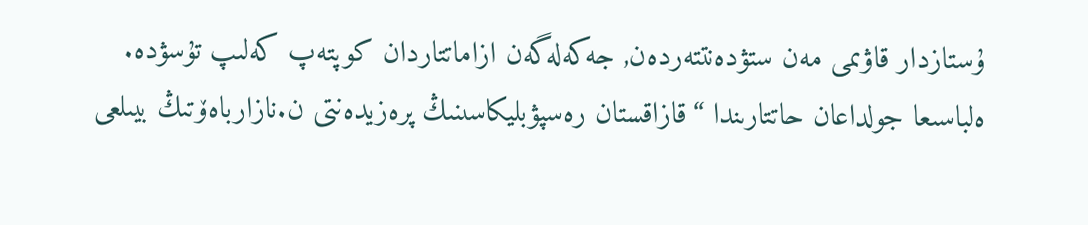ۇستازدار قاۋىمى مەن ستۋدەنتتەردەن, جەكەلەگەن ازاماتتاردان كوپتەپ كەلىپ تۇسۋدە.
ەلباسىعا جولداعان حاتتارىندا “قازاقستان رەسپۋبليكاسىنىڭ پرەزيدەنتى ن.نازارباەۆتىڭ بيىلعى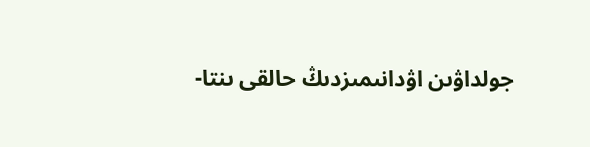جولداۋىن اۋدانىمىزدىڭ حالقى ىنتا-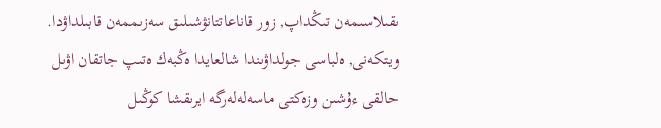ىقىلاسىمەن تىڭداپ, زور قاناعاتتانۋشىلىق سەزىممەن قابىلداۋدا. ويتكەنى, ەلباسى جولداۋىندا شالعايدا ەڭبەك ەتىپ جاتقان اۋىل حالقى ءۇشىن وزەكتى ماسەلەلەرگە ايرىقشا كوڭىل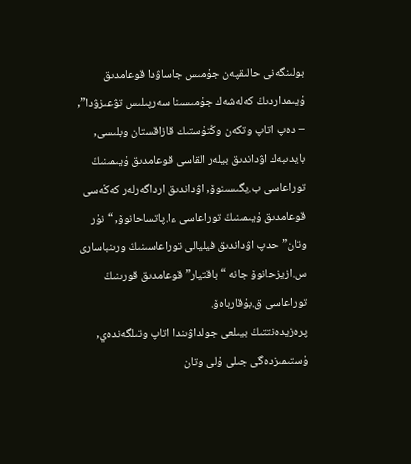بولىنگەنى حالىقپەن جۇمىس جاساۋدا قوعامدىق ۇيىمداردىڭ كەلەشەك جۇمىسىنا سەرپىلىس تۋعىزۋدا”, – دەپ اتاپ وتكەن وڭتۇستىك قازاقستان وبلىسى, بايدىبەك اۋداندىق بيلەر القاسى قوعامدىق ۇيىمىنىڭ توراعاسى ب.يگىسىنوۆ, اۋداندىق ارداگەرلەر كەڭەسى قوعامدىق ۇيىمىنىڭ توراعاسى ءا.پاتساحانوۆ, “نۇر وتان” حدپ اۋداندىق فيليالى توراعاسىنىڭ ورىنباسارى س.ازيزحانوۆ جانە “باقتيار” قوعامدىق قورىنىڭ توراعاسى ق.بۇقارباەۆ.
پرەزيدەنتتىڭ بيىلعى جولداۋىندا اتاپ وتىلگەندەي, ۇستىمىزدەگى جىلى ۇلى وتان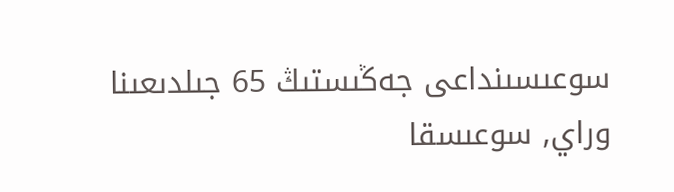سوعىسىنداعى جەڭىستىڭ 65 جىلدىعىنا وراي, سوعىسقا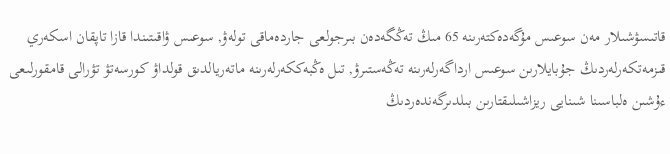قاتىسۋشىلار مەن سوعىس مۇگەدەكتەرىنە 65 مىڭ تەڭگەدەن بىرجولعى جاردەماقى تولەۋ, سوعىس ۋاقىتىندا قازا تاپقان اسكەري قىزمەتكەرلەردىڭ جۇبايلارىن سوعىس ارداگەرلەرىنە تەڭەستىرۋ, تىل ەڭبەككەرلەرىنە ماتەريالدىق قولداۋ كورسەتۋ تۋرالى قامقورلىعى ءۇشىن ەلباسىنا شىنايى ريزاشىلىقتارىن بىلدىرگەندەردىڭ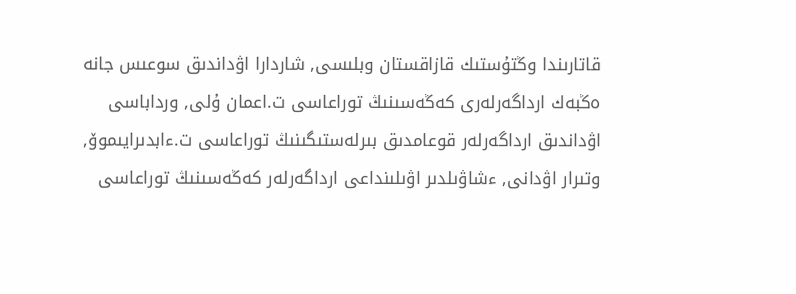قاتارىندا وڭتۇستىك قازاقستان وبلىسى, شاردارا اۋداندىق سوعىس جانە ەڭبەك ارداگەرلەرى كەڭەسىنىڭ توراعاسى ت.اعمان ۇلى, ورداباسى اۋداندىق ارداگەرلەر قوعامدىق بىرلەستىگىنىڭ توراعاسى ت.ءابدىرايىموۆ, وتىرار اۋدانى, ءشاۋىلدىر اۋىلىنداعى ارداگەرلەر كەڭەسىنىڭ توراعاسى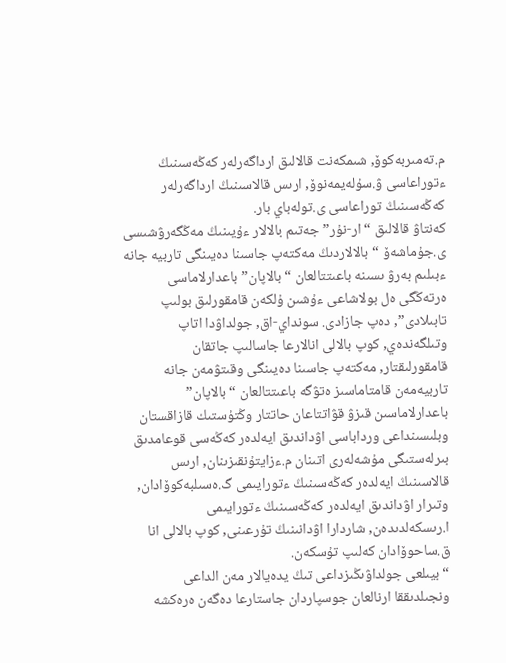م.تەمىربەكوۆ, شىمكەنت قالالىق ارداگەرلەر كەڭەسىنىڭ ءتوراعاسى ۋ.سۇلەيمەنوۆ, ارىس قالاسىنىڭ ارداگەرلەر كەڭەسىنىڭ توراعاسى ى.تولەباي بار.
كەنتاۋ قالالىق “ار-نۇر” جەتىم بالالار ءۇيىنىڭ مەڭگەرۋشىسى ى.جۇماشەۆ “بالالاردىڭ مەكتەپ جاسىنا دەيىنگى تاربيە جانە ءبىلىم بەرۋ ىسىنە باعىتتالعان “بالاپان” باعدارلاماسى ەرتەڭگى ەل بولاشاعى ءۇشىن ۇلكەن قامقورلىق بولىپ تابىلادى”, دەپ جازادى. سونداي-اق, جولداۋدا اتاپ وتىلگەندەي, كوپ بالالى انالارعا جاسالىپ جاتقان قامقورلىقتار, مەكتەپ جاسىنا دەيىنگى وقىتۋمەن جانە تاربيەمەن قامتاماسىز ەتۋگە باعىتتالعان “بالاپان” باعدارلاماسىن قىزۋ قۋاتتاعان حاتتار وڭتۇستىك قازاقستان وبلىسىنداعى ورداباسى اۋداندىق ايەلدەر كەڭەسى قوعامدىق بىرلەستىگى مۇشەلەرى اتىنان م.ءزايتۇنقىزىنان, ارىس قالاسىنىڭ ايەلدەر كەڭەسىنىڭ ءتورايىمى گ.ەسىلبەكوۆادان, وتىرار اۋداندىق ايەلدەر كەڭەسىنىڭ ءتورايىمى ا.رىسكەلدىدەن, شاردارا اۋدانىنىڭ تۇرعىنى, كوپ بالالى انا ق.ساحوۆادان كەلىپ تۇسكەن.
“بيىلعى جولداۋىڭىزداعى تىڭ يدەيالار مەن الداعى ونجىلدىققا ارنالعان جوسپاردان جاستارعا دەگەن ەرەكشە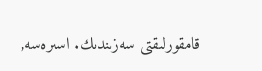قامقورلىقتى سەزىندىك. اسىرەسە,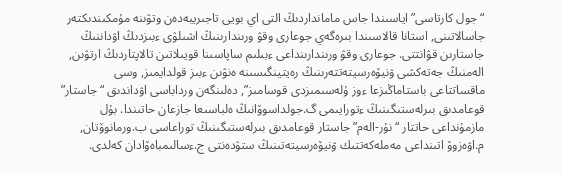“جول كارتاسى” اياسىندا جاس مامانداردىڭ التى اي بويى تاجىريبەدەن وتۋىنە مۇمكىندىكتەر جاسالاتىنى, استانا قالاسىندا بىرەگەي جوعارى وقۋ ورىندارىنىڭ اشىلۋى ءبىزدىڭ اۋداننىڭ جاستارىن قۋانتتى. جوعارى وقۋ ورىندارىنداعى ءبىلىم ساپاسىنا قويىلاتىن تالاپتاردىڭ ارتۋىن, الەمنىڭ جەتەكشى ۋنيۆەرسيتەتتەرىنىڭ رەيتينگىسىنە ەنۋىن ءبىز قولدايمىز, وسى ماقساتتاعى باستاماڭىزعا ءوز ۇلەسىمىزدى قوسامىز”, دەلىنگەن ورداباسى اۋداندىق “جاستار” قوعامدىق بىرلەستىگىنىڭ ءتورايىمى گ.جولداسوۆانىڭ ەلباسىعا جازعان حاتىندا. بۇل مازمۇنداعى حاتتار “نۇر-الەم” جاستار قوعامدىق بىرلەستىگىنىڭ توراعاسى ب.ورمانوۆتان, م.اۋەزوۆ اتىنداعى مەملەكەتتىك ۋنيۆەرسيتەتىنىڭ ستۋدەنتى ج.ءسالىمباەۆادان كەلدى.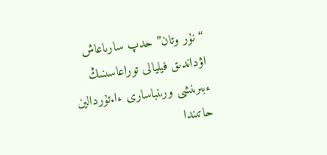“نۇر وتان” حدپ سارىاعاش اۋداندىق فيليالى توراعاسىنىڭ ءبىرىنشى ورىنباسارى ءا.تۇردالين حاتىندا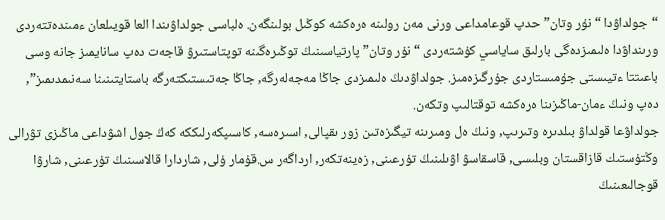“جولداۋدا “نۇر وتان” حدپ قوعامداعى ورنى مەن رولىنە ەرەكشە كوڭىل بولىنگەن. ەلباسى جولداۋىندا العا قويىلعان ءمىندەتتەردى ورىنداۋدا ەلىمىزدەگى بارلىق ساياسي كۇشتەردى “نۇر وتان” پارتياسىنىڭ توڭىرەگىنە توپتاستىرۋ قاجەت دەپ سانايمىز جانە وسى باعىتتا ءتيىستى جۇمىستاردى جۇرگىزەمىز. جولداۋدىڭ ەلىمىزدى جاڭا مەجەلەرگە, جاڭا جەتىستىكتەرگە باستايتىنىنا سەنىمدىمىز”, دەپ ونىڭ ءمان-ماڭىزىنا ەرەكشە توقتالىپ وتكەن.
جولداۋعا قولداۋ بىلدىرە وتىرىپ, ونىڭ ەل ومىرىنە تيگىزەتىن زور ىقپالى, اسىرەسە, كاسىپكەرلىككە كەڭ جول اشۋداعى ماڭىزى تۋرالى وڭتۇستىك قازاقستان وبلىسى, قاسقاسۋ اۋىلىنىڭ تۇرعىنى, زەينەتكەر, ارداگەر س.قۇمار ۇلى, شاردارا قالاسىنىڭ تۇرعىنى, شارۋا قوجالىعىنىڭ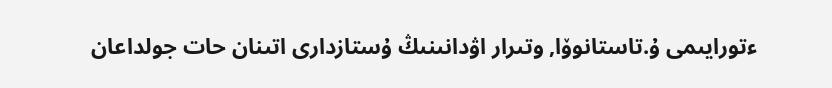ءتورايىمى ۇ.تاستانوۆا, وتىرار اۋدانىنىڭ ۇستازدارى اتىنان حات جولداعان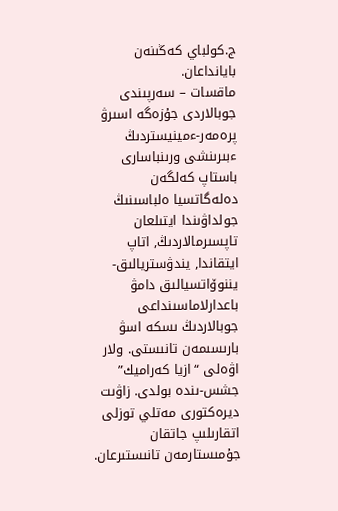ج.كولباي كەڭىنەن بايانداعان.
ماقسات – سەرپىندى جوبالاردى جۇزەگە اسىرۋ
پرەمەر-ءمينيستردىڭ ءبىرىنشى ورىنباسارى باستاپ كەلگەن دەلەگاتسيا ەلباسىنىڭ جولداۋىندا ايتىلعان تاپسىرمالاردىڭ, اتاپ ايتقاندا, يندۋستريالىق-يننوۆاتسيالىق دامۋ باعدارلاماسىنداعى جوبالاردىڭ ىسكە اسۋ بارىسىمەن تانىستى. ولار اۋەلى “ازيا كەراميك” جشس-ىندە بولدى. زاۋىت ديرەكتورى مەتلي توزلى اتقارىلىپ جاتقان جۇمىستارمەن تانىستىرعان.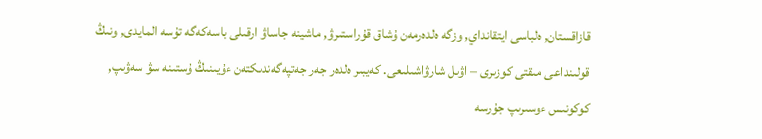قازاقستان, ەلباسى ايتقانداي, وزگە ەلدەرمەن ۇشاق قۇراستىرۋ, ماشينە جاساۋ ارقىلى باسەكەگە تۇسە المايدى, ونىڭ قولىنداعى مىقتى كوزىرى – اۋىل شارۋاشىلىعى. كەيبىر ەلدەر جەر جەتپەگەندىكتەن ءۇيىنىڭ ۇستىنە سۋ سەۋىپ, كوكونىس ءوسىرىپ جۇرسە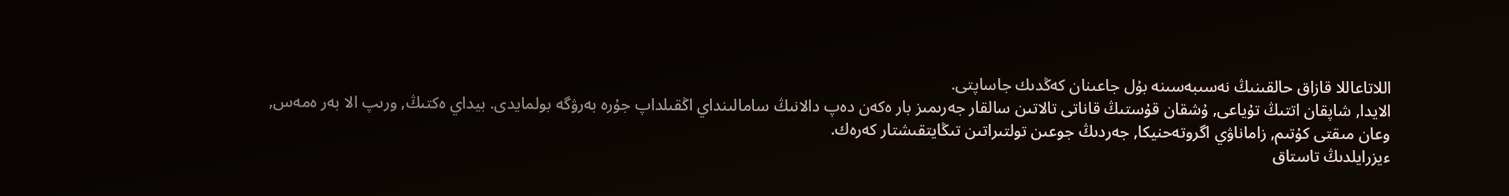اللاتاعاللا قازاق حالقىنىڭ نەسىبەسىنە بۇل جاعىنان كەڭدىك جاساپتى.
الايدا, شاپقان اتتىڭ تۇياعى, ۇشقان قۇستىڭ قاناتى تالاتىن سالقار جەرىمىز بار ەكەن دەپ دالانىڭ سامالىنداي اڭقىلداپ جۇرە بەرۋگە بولمايدى. بيداي ەكتىڭ, ورىپ الا بەر ەمەس, وعان مىقتى كۇتىم, زاماناۋي اگروتەحنيكا, جەردىڭ جوعىن تولتىراتىن تىڭايتقىشتار كەرەك.
ءيزرايلدىڭ تاستاق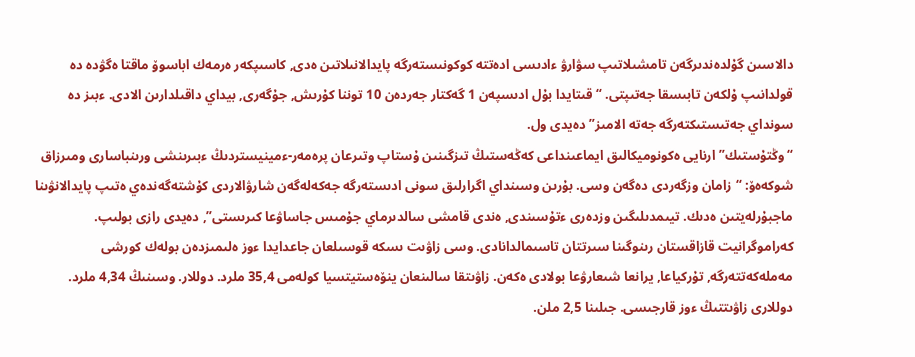دالاسىن گۇلدەندىرگەن تامشىلاتىپ سۋارۋ ءادىسى ادەتتە كوكونىستەرگە پايدالانىلاتىن ەدى, كاسىپكەر ەرمەك اباسوۆ ماقتا ەگۋدە دە قولدانىپ ۇلكەن تابىسقا جەتىپتى. “قىتايدا بۇل ادىسپەن 1 گەكتار جەردەن 10 توننا كۇرىش, جۇگەرى, بيداي داقىلدارىن الادى. ءبىز دە سونداي جەتىستىكتەرگە جەتە الامىز” دەيدى ول.
“وڭتۇستىك” ارنايى ەكونوميكالىق ايماعىنداعى كەڭەستىڭ تىزگىنىن ۇستاپ وتىرعان پرەمەر-ءمينيستردىڭ ءبىرىنشى ورىنباسارى ومىرزاق شوكەەۆ: “زامان وزگەردى دەگەن وسى. بۇرىن وسىنداي اگرارلىق سونى ادىستەرگە جەكەلەگەن شارۋالاردى كۇشتەگەندەي ەتىپ پايدالانۋىنا ماجبۇرلەيتىن ەدىك. تيىمدىلىگىن وزدەرى ءتۇسىندى, ەندى قامشى سالدىرماي جۇمىس جاساۋعا كىرىستى”, دەيدى رازى بولىپ.
كەراموگرانيت قازاقستان رىنوگىنا سىرتتان تاسىمالدانادى. وسى زاۋىت ىسكە قوسىلعان جاعدايدا ءوز ەلىمىزدەن بولەك كورشى مەملەكەتتەرگە, تۇركياعا, يرانعا شىعارۋعا بولادى ەكەن. زاۋىتقا سالىنعان ينۆەستيتسيا كولەمى 35,4 ملرد. دوللار. وسىنىڭ 4,34 ملرد. دوللارى زاۋىتتىڭ ءوز قارجىسى. جىلىنا 2,5 ملن.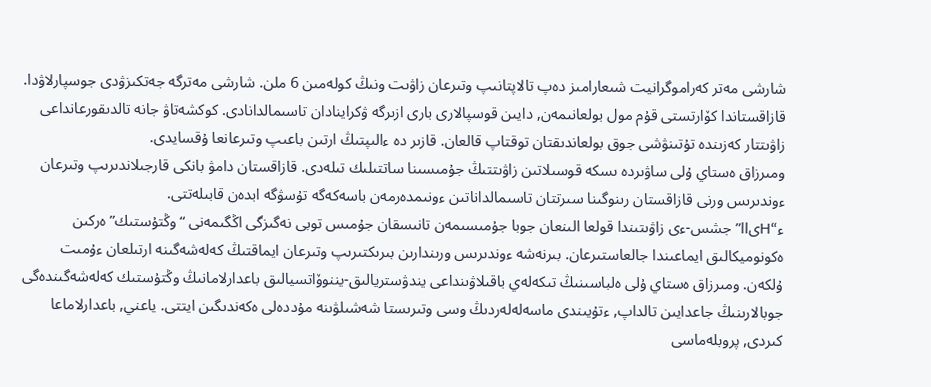شارشى مەتر كەراموگرانيت شىعارامىز دەپ تالاپتانىپ وتىرعان زاۋىت ونىڭ كولەمىن 6 ملن. شارشى مەترگە جەتكىزۋدى جوسپارلاۋدا.
قازاقستاندا كۆارتستى قۇم مول بولعانىمەن, دايىن قوسپالارى بارى ازىرگە ۋكراينادان تاسىمالدانادى. كوكشەتاۋ جانە تالدىقورعانداعى زاۋىتتار كەزىندە تۇتىنۋشى جوق بولعاندىقتان توقتاپ قالعان. قازىر دە ءالىپتىڭ ارتىن باعىپ وتىرعانعا ۇقسايدى.
ومىرزاق ەستاي ۇلى ساۋىردە ىسكە قوسىلاتىن زاۋىتتىڭ جۇمىسىنا ساتتىلىك تىلەدى. قازاقستان دامۋ بانكى قارجىلاندىرىپ وتىرعان ءوندىرىس ورنى قازاقستان رىنوگىنا سىرتتان تاسىمالداناتىن ءونىمدەرمەن باسەكەگە تۇسۋگە ابدەن قابىلەتتى.
ء“Hىll” جشس-ءى زاۋىتىندا قولعا الىنعان جوبا جۇمىسىمەن تانىسقان جۇمىس توبى نەگىزگى اڭگىمەنى “وڭتۇستىك” ەركىن ەكونوميكالىق ايماعىندا جالعاستىرعان. بىرنەشە ءوندىرىس ورىندارىن بىرىكتىرىپ وتىرعان ايماقتىڭ كەلەشەگىنە ارتىلعان ءۇمىت ۇلكەن. ومىرزاق ەستاي ۇلى ەلباسىنىڭ تىكەلەي باقىلاۋىنداعى يندۋستريالىق-يننوۆاتسيالىق باعدارلامانىڭ وڭتۇستىك كەلەشەگىندەگى جوبالارىنىڭ جاعدايىن تالداپ, ءتۇيىندى ماسەلەلەردىڭ وسى وتىرىستا شەشىلۋىنە مۇددەلى ەكەندىگىن ايتتى. ياعني, باعدارلاماعا كىردى, پروبلەماسى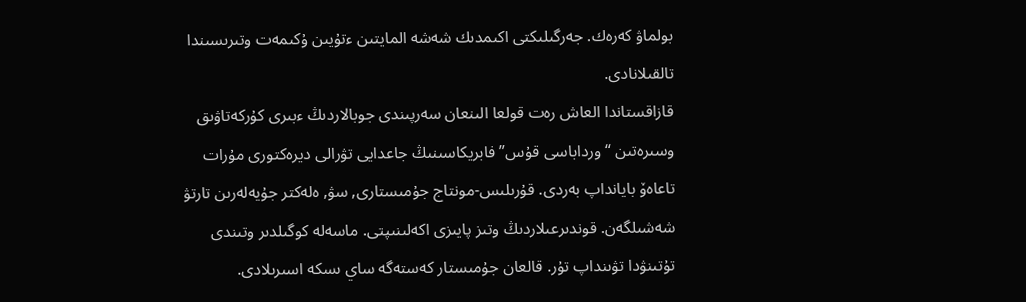بولماۋ كەرەك. جەرگىلىكتى اكىمدىك شەشە المايتىن ءتۇيىن ۇكىمەت وتىرىسىندا تالقىلانادى.
قازاقستاندا العاش رەت قولعا الىنعان سەرپىندى جوبالاردىڭ ءبىرى كۇركەتاۋىق وسىرەتىن “ورداباسى قۇس” فابريكاسىنىڭ جاعدايى تۋرالى ديرەكتورى مۇرات تاعاەۆ بايانداپ بەردى. قۇرىلىس-مونتاج جۇمىستارى, سۋ, ەلەكتر جۇيەلەرىن تارتۋ شەشىلگەن. قوندىرعىلاردىڭ وتىز پايىزى اكەلىنىپتى. ماسەلە كوگىلدىر وتىندى تۇتىنۋدا تۋىنداپ تۇر. قالعان جۇمىستار كەستەگە ساي ىسكە اسىرىلادى.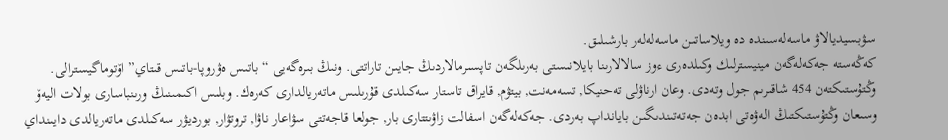سۋبسيديالاۋ ماسەلەسىندە دە ويلاساتىن ماسەلەلەر بارشىلىق.
كەڭەستە جەكەلەگەن مينيسترلىك وكىلدەرى ءوز سالالارىنا بايلانىستى بەرىلگەن تاپسىرمالاردىڭ جايىن تاراتتى. ونىڭ بىرەگەيى “باتىس ەۋروپا-باتىس قىتاي” اۆتوماگيسترالى. وڭتۇستىكتەن 454 شاقىرىم جول وتەدى. وعان ارناۋلى تەحنيكا, تسەمەنت, بيتۋم, قايراق تاستار سەكىلدى قۇرىلىس ماتەريالدارى كەرەك. وبلىس اكىمىنىڭ ورىنباسارى بولات اليەۆ وسىعان وڭتۇستىكتىڭ الەۋەتى ابدەن جەتەتىندىگىن بايانداپ بەردى. جەكەلەگەن اسفالت زاۋىتتارى بار, جولعا قاجەتتى سۋاعار ناۋا, تروتۋار, بورديۋر سەكىلدى ماتەريالدى دايىنداي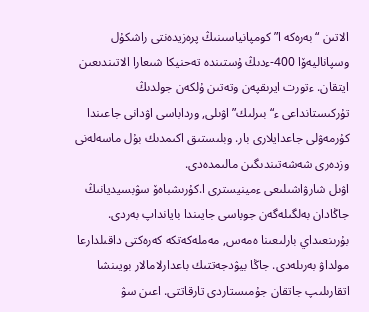الاتىن “بەرەكە ا” كومپانياسىنىڭ پرەزيدەنتى راشكۇل وسپاناليەۆا 400-ءدىڭ ۇستىندە تەحنيكا شىعارا الاتىندىعىن ايتقان. ءتورت ايرىقپەن وتەتىن ۇلكەن جولدىڭ تۇركىستانداعى ء“بىرلىك” اۋىلى, ورداباسى اۋدانى جاعىندا كۇرمەۋلى جاعدايلارى بار. وبلىستىق اكىمدىك بۇل ماسەلەنى وزدەرى شەشەتىندىگىن مالىمدەدى.
اۋىل شارۋاشىلىعى ءمينيسترى ا.كۇرىشباەۆ سۋبسيديانىڭ جاڭادان بەلگىلەگەن جوباسى جايىندا بايانداپ بەردى. بۇرىنعىداي بارلىعىنا ەمەس, مەملەكەتكە كەرەكتى داقىلدارعا مولداۋ بەرىلەدى. جاڭا بيۋدجەتتىك باعدارلامالار بويىنشا اتقارىلىپ جاتقان جۇمىستاردى تارقاتتى. اعىن سۋ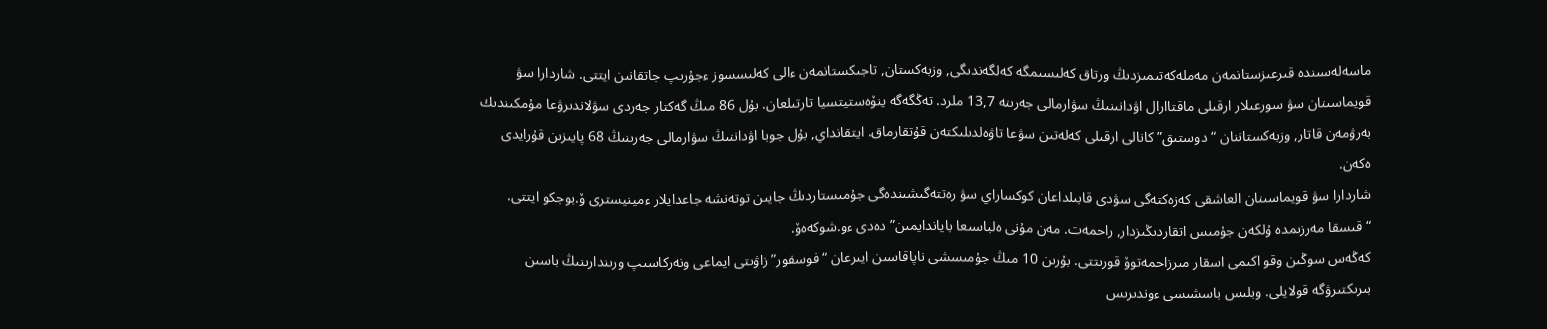ماسەلەسىندە قىرعىزستانمەن مەملەكەتىمىزدىڭ ورتاق كەلىسىمگە كەلگەندىگى, وزبەكستان, تاجىكستانمەن ءالى كەلىسسوز ءجۇرىپ جاتقانىن ايتتى. شاردارا سۋ قويماسىنان سۋ سورعىلار ارقىلى ماقتاارال اۋدانىنىڭ سۋارمالى جەرىنە 13,7 ملرد. تەڭگەگە ينۆەستيتسيا تارتىلعان. بۇل 86 مىڭ گەكتار جەردى سۋلاندىرۋعا مۇمكىندىك بەرۋمەن قاتار, وزبەكستاننان “دوستىق” كانالى ارقىلى كەلەتىن سۋعا تاۋەلدىلىكتەن قۇتقارماق. ايتقانداي, بۇل جوبا اۋداننىڭ سۋارمالى جەرىنىڭ 68 پايىزىن قۇرايدى ەكەن.
شاردارا سۋ قويماسىنان العاشقى كەزەكتەگى سۋدى قابىلداعان كوكساراي سۋ رەتتەگىشىندەگى جۇمىستاردىڭ جايىن توتەنشە جاعدايلار ءمينيسترى ۆ.بوجكو ايتتى. “قىسقا مەرزىمدە ۇلكەن جۇمىس اتقاردىڭىزدار, راحمەت. مەن مۇنى ەلباسىعا باياندايمىن” دەدى ءو.شوكەەۆ.
كەڭەس سوڭىن وقو اكىمى اسقار مىرزاحمەتوۆ قورىتتى. بۇرىن 10 مىڭ جۇمىسشى ناپاقاسىن ايىرعان “فوسفور” زاۋىتى ايماعى ونەركاسىپ ورىندارىنىڭ باسىن بىرىكتىرۋگە قولايلى. وبلىس باسشىسى ءوندىرىس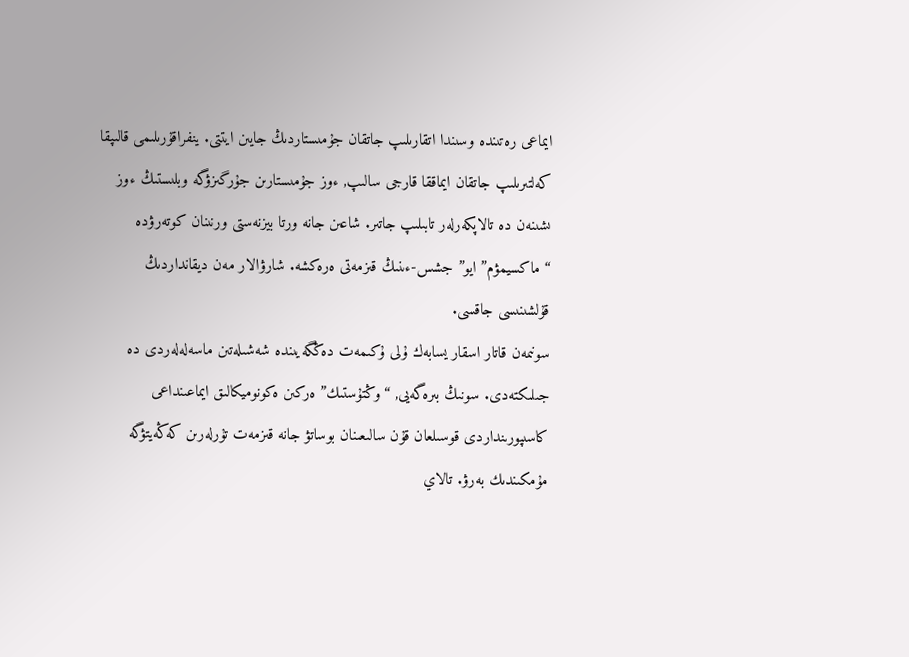ايماعى رەتىندە وسىندا اتقارىلىپ جاتقان جۇمىستاردىڭ جايىن ايتتى. ينفراقۇرىلىمى قالىپقا كەلتىرىلىپ جاتقان ايماققا قارجى سالىپ, ءوز جۇمىستارىن جۇرگىزۋگە وبلىستىڭ ءوز ىشىنەن دە تالاپكەرلەر تابىلىپ جاتىر. شاعىن جانە ورتا بيزنەستى ورنىنان كوتەرۋدە “ماكسيمۋم” ايو” جشس-ءىنىڭ قىزمەتى ەرەكشە. شارۋالار مەن ديقانداردىڭ قۇلشىنىسى جاقسى.
سونىمەن قاتار اسقار يسابەك ۇلى ۇكىمەت دەڭگەيىندە شەشىلەتىن ماسەلەلەردى دە جىلىكتەدى. سونىڭ بىرەگەيى, “وڭتۇستىك” ەركىن ەكونوميكالىق ايماعىنداعى كاسىپورىنداردى قوسىلعان قۇن سالىعىنان بوساتۋ جانە قىزمەت تۇرلەرىن كەڭەيتۋگە مۇمكىندىك بەرۋ. تالاي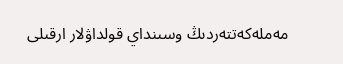مەملەكەتتەردىڭ وسىنداي قولداۋلار ارقىلى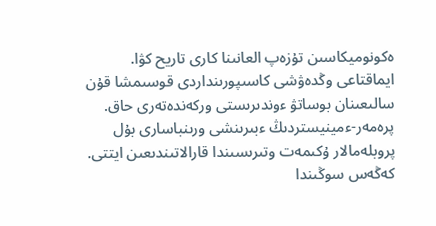ەكونوميكاسىن تۇزەپ العانىنا كارى تاريح كۋا. ايماقتاعى وڭدەۋشى كاسىپورىنداردى قوسىمشا قۇن سالىعىنان بوساتۋ ءوندىرىستى وركەندەتەرى حاق.
پرەمەر-ءمينيستردىڭ ءبىرىنشى ورىنباسارى بۇل پروبلەمالار ۇكىمەت وتىرىسىندا قارالاتىندىعىن ايتتى.
كەڭەس سوڭىندا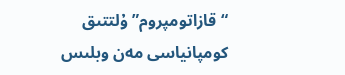“قازاتومپروم” ۇلتتىق كومپانياسى مەن وبلىس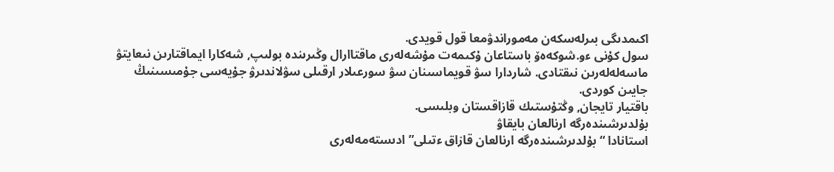اكىمدىگى بىرلەسكەن مەموراندۋمعا قول قويدى.
سول كۇنى ءو.شوكەەۆ باستاعان ۇكىمەت مۇشەلەرى ماقتاارال وڭىرىندە بولىپ, شەكارا ايماقتارىن نىعايتۋ ماسەلەلەرىن نىقتادى. شاردارا سۋ قويماسىنان سۋ سورعىلار ارقىلى سۋلاندىرۋ جۇيەسى جۇمىسىنىڭ جايىن كوردى.
باقتيار تايجان, وڭتۇستىك قازاقستان وبلىسى.
بۇلدىرشىندەرگە ارنالعان بايقاۋ
استانادا “بۇلدىرشىندەرگە ارنالعان قازاق ءتىلى” ادىستەمەلەرى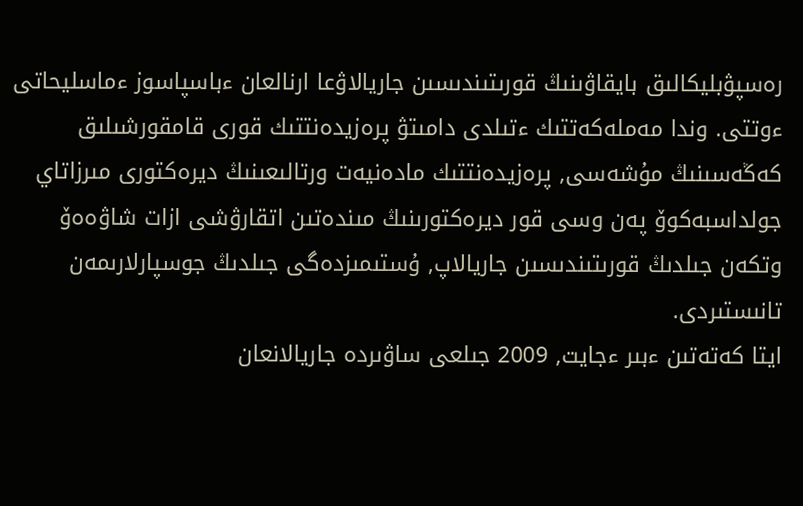رەسپۋبليكالىق بايقاۋىنىڭ قورىتىندىسىن جاريالاۋعا ارنالعان ءباسپاسوز ءماسليحاتى ءوتتى. وندا مەملەكەتتىك ءتىلدى دامىتۋ پرەزيدەنتتىك قورى قامقورشىلىق كەڭەسىنىڭ مۇشەسى, پرەزيدەنتتىك مادەنيەت ورتالىعىنىڭ ديرەكتورى مىرزاتاي جولداسبەكوۆ پەن وسى قور ديرەكتورىنىڭ مىندەتىن اتقارۋشى ازات شاۋەەۆ وتكەن جىلدىڭ قورىتىندىسىن جاريالاپ, ۇستىمىزدەگى جىلدىڭ جوسپارلارىمەن تانىستىردى.
ايتا كەتەتىن ءبىر ءجايت, 2009 جىلعى ساۋىردە جاريالانعان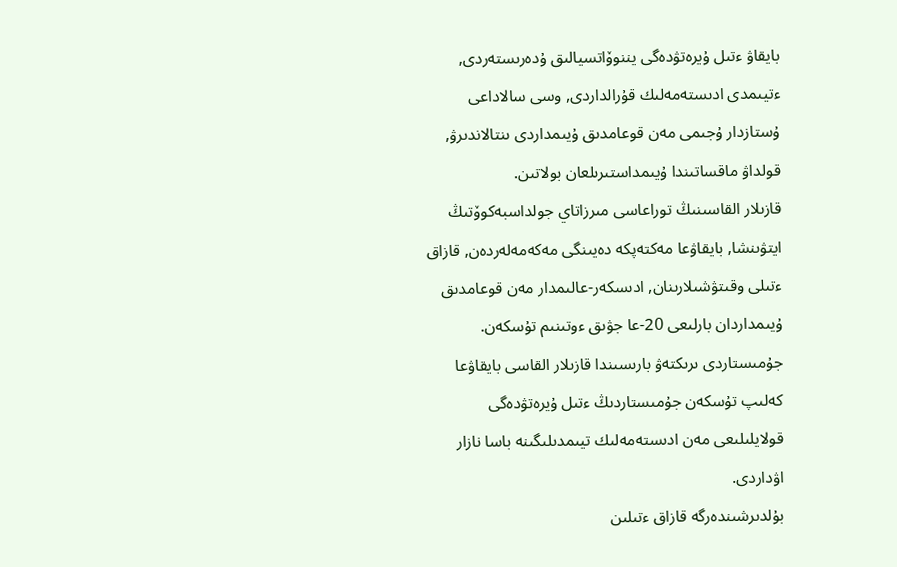بايقاۋ ءتىل ۇيرەتۋدەگى يننوۆاتسيالىق ۇدەرىستەردى, ءتيىمدى ادىستەمەلىك قۇرالداردى, وسى سالاداعى ۇستازدار ۇجىمى مەن قوعامدىق ۇيىمداردى ىنتالاندىرۋ, قولداۋ ماقساتىندا ۇيىمداستىرىلعان بولاتىن.
قازىلار القاسىنىڭ توراعاسى مىرزاتاي جولداسبەكوۆتىڭ ايتۋىنشا, بايقاۋعا مەكتەپكە دەيىنگى مەكەمەلەردەن, قازاق ءتىلى وقىتۋشىلارىنان, ادىسكەر-عالىمدار مەن قوعامدىق ۇيىمداردان بارلىعى 20-عا جۋىق ءوتىنىم تۇسكەن. جۇمىستاردى ىرىكتەۋ بارىسىندا قازىلار القاسى بايقاۋعا كەلىپ تۇسكەن جۇمىستاردىڭ ءتىل ۇيرەتۋدەگى قولايلىلىعى مەن ادىستەمەلىك تيىمدىلىگىنە باسا نازار اۋداردى.
بۇلدىرشىندەرگە قازاق ءتىلىن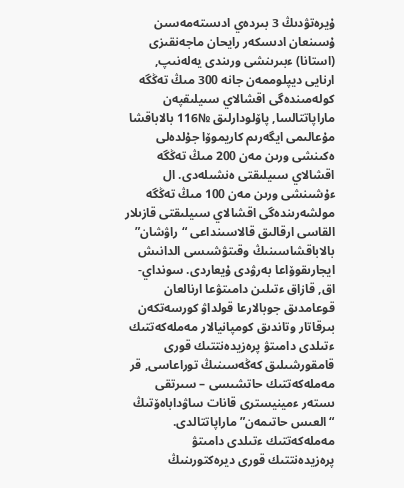ۇيرەتۋدىڭ 3 بىردەي ادىستەمەسىن ۇسىنعان ادىسكەر رايحان ماجەنقىزى (استانا) ءبىرىنشى ورىندى يەلەنىپ, ارنايى ديپلوممەن جانە 300 مىڭ تەڭگە كولەمىندەگى اقشالاي سىيلىقپەن ماراپاتتالسا, پاۆلودارلىق №116 بالاباقشا مۇعالىمى ايگەرىم كاريموۆا جۇلدەلى ەكىنشى ورىن مەن 200 مىڭ تەڭگە اقشالاي سىيلىقتى ەنشىلەدى. ال ءۇشىنشى ورىن مەن 100 مىڭ تەڭگە مولشەرىندەگى اقشالاي سىيلىقتى قازىلار القاسى ارقالىق قالاسىنداعى “راۋشان” بالاباقشاسىنىڭ وقىتۋشىسى الدانىش ايجارىقوۆاعا بەرۋدى ۇيعاردى. سونداي-اق, قازاق ءتىلىن دامىتۋعا ارنالعان قوعامدىق جوبالارعا قولداۋ كورسەتكەن بىرقاتار وتاندىق كومپانيالار مەملەكەتتىك ءتىلدى دامىتۋ پرەزيدەنتتىك قورى قامقورشىلىق كەڭەسىنىڭ توراعاسى, قر مەملەكەتتىك حاتشىسى – سىرتقى ىستەر ءمينيسترى قانات ساۋداباەۆتىڭ “العىس حاتىمەن” ماراپاتتالدى.
مەملەكەتتىك ءتىلدى دامىتۋ پرەزيدەنتتىك قورى ديرەكتورىنىڭ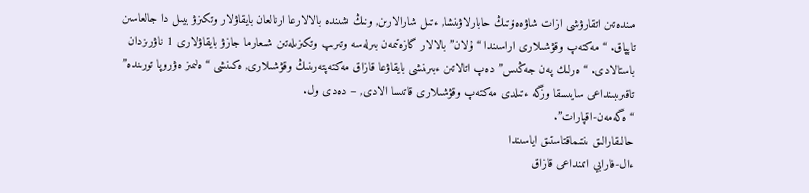مىندەتىن اتقارۋشى ازات شاۋەەۆتىڭ حابارلاۋىنشا, ءتىل شارالارىن, ونىڭ ىشىندە بالالارعا ارنالعان بايقاۋلار وتكىزۋ بيىل دا جالعاسىن تاپپاق. “مەكتەپ وقۋشىلارى اراسىندا “ۇلان” بالالار گازەتىمەن بىرلەسە وتىرىپ وتكىزىلەتىن شىعارما جازۋ بايقاۋلارى 1 ناۋرىزدان باستالادى. “ەرلىك پەن جەڭىس” دەپ اتالاتىن ءبىرىنشى بايقاۋعا قازاق مەكتەپتەرىنىڭ وقۋشىلارى, ەكىنشى “ەلىمىز ەۋروپا تورىندە” تاقىرىبىنداعى سايىسقا وزگە ءتىلدى مەكتەپ وقۋشىلارى قاتىسا الادى, – دەدى ول.
“ەگەمەن-اقپارات”.
حالىقارالىق ىنتىماقتاستىق اياسىندا
ءال-فارابي اتىنداعى قازاق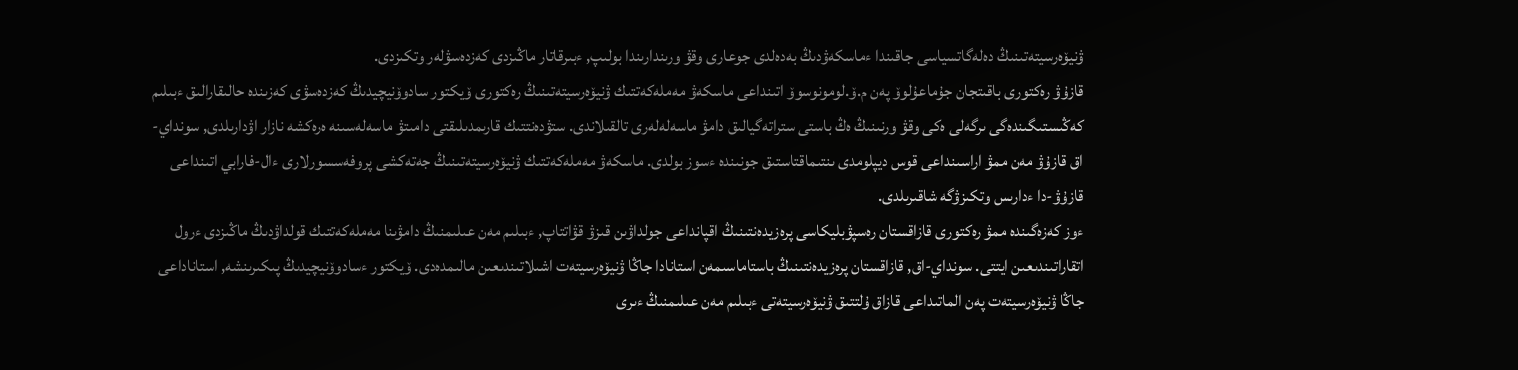ۋنيۆەرسيتەتىنىڭ دەلەگاتسياسى جاقىندا ءماسكەۋدىڭ بەدەلدى جوعارى وقۋ ورىندارىندا بولىپ, ءبىرقاتار ماڭىزدى كەزدەسۋلەر وتكىزدى.
قازۇۋ رەكتورى باقىتجان جۇماعۇلوۆ پەن م.ۆ.لومونوسوۆ اتىنداعى ماسكەۋ مەملەكەتتىك ۋنيۆەرسيتەتىنىڭ رەكتورى ۆيكتور سادوۆنيچيدىڭ كەزدەسۋى كەزىندە حالىقارالىق ءبىلىم كەڭىستىگىندەگى ىرگەلى ەكى وقۋ ورنىنىڭ ەڭ باستى ستراتەگيالىق دامۋ ماسەلەلەرى تالقىلاندى. ستۋدەنتتىك قارىمدىلىقتى دامىتۋ ماسەلەسىنە ەرەكشە نازار اۋدارىلدى, سونداي-اق قازۇۋ مەن ممۋ اراسىنداعى قوس ديپلومدى ىنتىماقتاستىق جونىندە ءسوز بولدى. ماسكەۋ مەملەكەتتىك ۋنيۆەرسيتەتىنىڭ جەتەكشى پروفەسسورلارى ءال-فارابي اتىنداعى قازۇۋ-دا ءدارىس وتكىزۋگە شاقىرىلدى.
ءوز كەزەگىندە ممۋ رەكتورى قازاقستان رەسپۋبليكاسى پرەزيدەنتىنىڭ اقپانداعى جولداۋىن قىزۋ قۋاتتاپ, ءبىلىم مەن عىلىمنىڭ دامۋىنا مەملەكەتتىك قولداۋدىڭ ماڭىزدى ءرول اتقاراتىندىعىن ايتتى. سونداي-اق, قازاقستان پرەزيدەنتىنىڭ باستاماسىمەن استانادا جاڭا ۋنيۆەرسيتەت اشىلاتىندىعىن مالىمدەدى. ۆيكتور ءسادوۆنيچيدىڭ پىكىرىنشە, استاناداعى جاڭا ۋنيۆەرسيتەت پەن الماتىداعى قازاق ۇلتتىق ۋنيۆەرسيتەتى ءبىلىم مەن عىلىمنىڭ ءىرى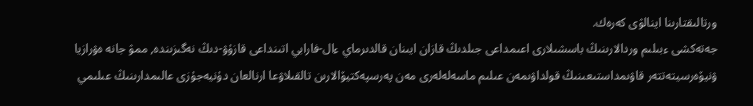ورتالىقتارىنا اينالۋى كەرەك.
جەتەكشى ءبىلىم وردالارىنىڭ باسشىلارى اعىمداعى جىلدىڭ قازان ايىنان قالدىرماي ءال-فارابي اتىنداعى قازۇۋ-دىڭ نەگىزىندە, ممۋ جانە ەۋرازيا ۋنيۆەرسيتەتتەر قاۋىمداستىعىنىڭ قولداۋىمەن عىلىم ماسەلەلەرى مەن پەرسپەكتيۆالارىن تالقىلاۋعا ارنالعان دۇنيەجۇزى عالىمدارىنىڭ عىلىمي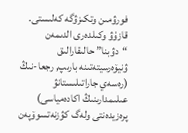فورۋمىن وتكىزۋگە كەلىستى.
قازۇۋ وكىلدەرى الدىمەن “دۋبنا” حالىقارالىق ۋنيۆەرسيتەتىنە بارىپ, رجعا-نىڭ (رەسەي جاراتىلىستانۋ عىلىمدارىنىڭ اكادەمياسى) پرەزيدەنتى ولەگ كۋزنەتسوۆپەن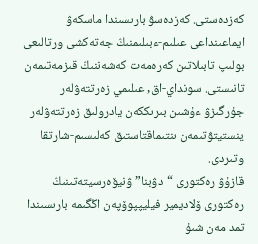كەزدەستى. كەزدەسۋ بارىسىندا ماسكەۋ ايماعىنداعى عىلىم-ءبىلىمنىڭ جەتەكشى ورتالىعى بولىپ تابىلاتىن كەرەمەت كەشەننىڭ قىزمەتىمەن تانىستى. سونداي-اق, عىلىمي زەرتتەۋلەر جۇرگىزۋ ءۇشىن بىرىككەن يادرولىق زەرتتەۋلەر ينستيتۋتىمەن ىنتىماقتاستىق كەلىسىم-شارتقا وتىردى.
قازۇۋ رەكتورى “دۋبنا” ۋنيۆەرسيتەتىنىڭ رەكتورى ۆلاديمير فيليپپوۆپەن اڭگىمە بارىسىندا تمد مەن شىۇ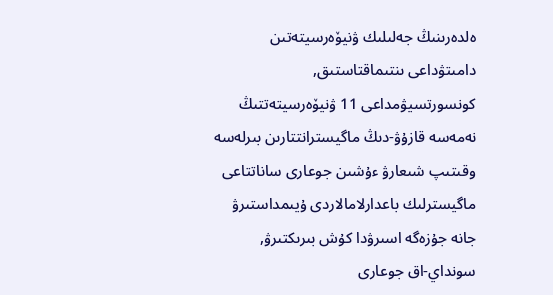ەلدەرىنىڭ جەلىلىك ۋنيۆەرسيتەتىن دامىتۋداعى ىنتىماقتاستىق, كونسورتسيۋمداعى 11 ۋنيۆەرسيتەتتىڭ نەمەسە قازۇۋ-دىڭ ماگيسترانتتارىن بىرلەسە وقىتىپ شىعارۋ ءۇشىن جوعارى ساناتتاعى ماگيسترلىك باعدارلامالاردى ۇيىمداستىرۋ جانە جۇزەگە اسىرۋدا كۇش بىرىكتىرۋ, سونداي-اق جوعارى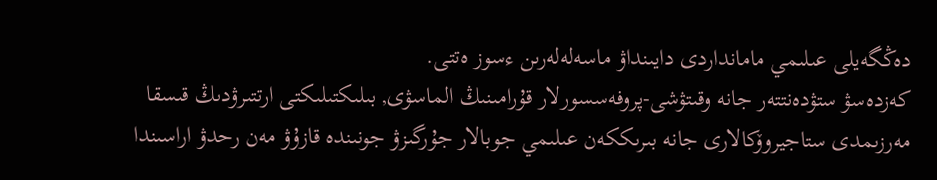دەڭگەيلى عىلىمي مامانداردى دايىنداۋ ماسەلەلەرىن ءسوز ەتتى.
كەزدەسۋ ستۋدەنتتەر جانە وقىتۋشى-پروفەسسورلار قۇرامىنىڭ الماسۋى, بىلىكتىلىكتى ارتتىرۋدىڭ قىسقا مەرزىمدى ستاجيروۆكالارى جانە بىرىككەن عىلىمي جوبالار جۇرگىزۋ جونىندە قازۇۋ مەن رحدۋ اراسىندا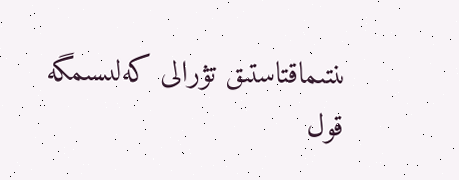ىنتىماقتاستىق تۋرالى كەلىسىمگە قول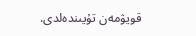قويۋمەن تۇيىندەلدى.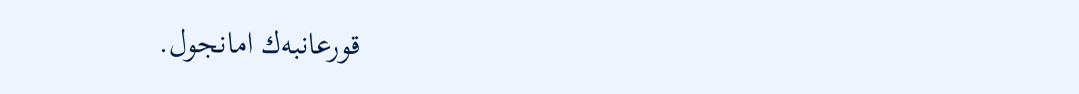قورعانبەك امانجول.